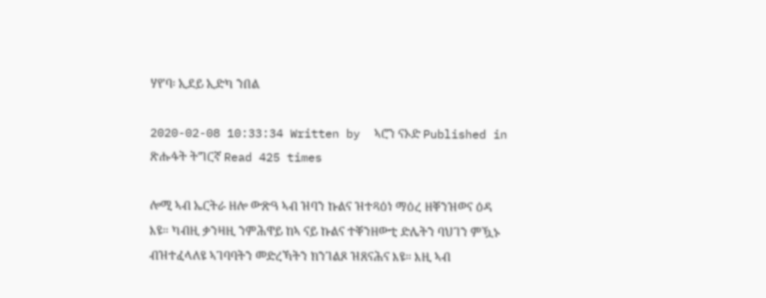ሃየ’ባ፡ ኢደይ ኢድካ ንበል

2020-02-08 10:33:34 Written by  ኣሮን ናኦድ Published in ጽሑፋት ትግርኛ Read 425 times

ሎሚ ኣብ ኤርትራ ዘሎ ውጽዓ ኣብ ዝባን ኩልና ዝተጻዕነ ማዕረ ዘቐንዝወና ዕዳ እዩ። ካብዚ ቃንዛዚ ንምሕዋይ ከኣ ናይ ኩልና ተቐንዘውቲ ድሌትን ባህገን ምዃኑ ብዝተፈላለዩ ኣገባባትን መድረኻትን ክንገልጾ ዝጸናሕና እዩ። እዚ ኣብ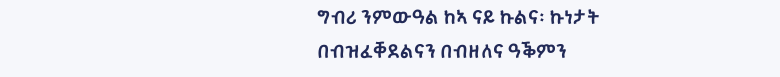ግብሪ ንምውዓል ከኣ ናይ ኩልና፡ ኩነታት በብዝፈቐደልናን በብዘለና ዓቕምን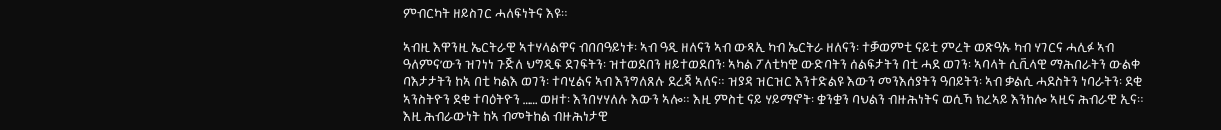ምብርካት ዘይስገር ሓለፍነትና እዩ።

ኣብዚ እዋንዚ ኤርትራዊ ኣተሃላልዋና ብበበዓይነቱ፡ ኣብ ዓዲ ዘለናን ኣብ ውጻኢ ካብ ኤርትራ ዘለናን፡ ተቓወምቲ ናይቲ ምረት ወጽዓኡ ካብ ሃገርና ሓሊፉ ኣብ ዓለምና’ውን ዝገነነ ጉጅለ ህግዲፍ ደገፍትን፡ ዝተወደበን ዘይተወደበን፡ ኣካል ፖለቲካዊ ውድባትን ሰልፍታትን በቲ ሓደ ወገን፡ ኣባላት ሲቪላዊ ማሕበራትን ውልቀ ባእታታትን ከኣ በቲ ካልእ ወገን፡ ተባሂልና ኣብ እንግለጸሉ ደረጃ ኣለና። ዝያዳ ዝርዝር እንተድልዩ እውን መንእሰያትን ዓበይትን፡ ኣብ ቃልሲ ሓደስትን ነባራትን፡ ደቂ ኣንስትዮን ደቂ ተባዕትዮን …… ወዘተ፡ እንበሃሃለሉ እውን ኣሎ። እዚ ምስቲ ናይ ሃይማኖት፡ ቋንቋን ባህልን ብዙሕነትና ወሲኻ ክረኣይ እንከሎ ኣዚና ሕብራዊ ኢና። እዚ ሕብራውነት ከኣ ብመትከል ብዙሕነታዊ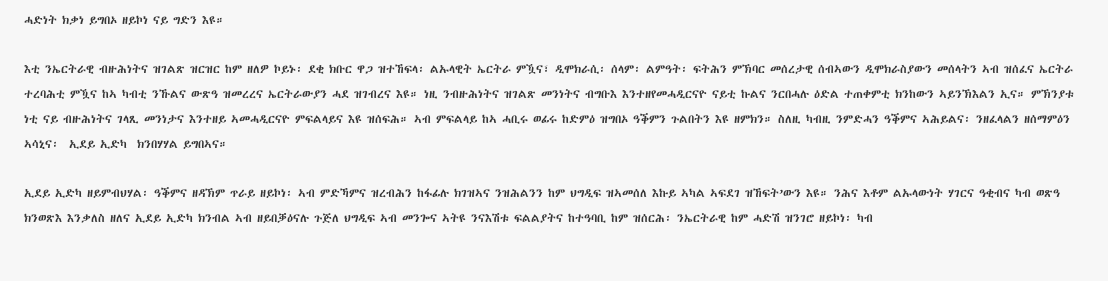ሓድነት ክቃነ ይግበኦ ዘይኮነ ናይ ግድን እዩ።

እቲ ንኤርትራዊ ብዙሕነትና ዝገልጽ ዝርዝር ከም ዘለዎ ኮይኑ፡ ደቂ ክቡር ዋጋ ዝተኸፍላ፡ ልኡላዊት ኤርትራ ምዃና፣ ዲሞክራሲ፡ ሰላም፡ ልምዓት፡ ፍትሕን ምኽባር መሰረታዊ ሰብኣውን ዲሞክራስያውን መሰላትን ኣብ ዝሰፈና ኤርትራ ተረባሕቲ ምዃና ከኣ ካብቲ ንኹልና ውጽዓ ዝመረረና ኤርትራውያን ሓደ ዝገብረና እዩ። ነዚ ንብዙሕነትና ዝገልጽ መንነትና ብግቡእ እንተዘየመሓዲርናዮ ናይቲ ኩልና ንርበሓሉ ዕድል ተጠቀምቲ ክንከውን ኣይንኽእልን ኢና። ምኽንያቱ ነቲ ናይ ብዙሕነትና ገላጺ መንነታና እንተዘይ ኣመሓዲርናዮ ምፍልላይና እዩ ዝሰፍሕ። ኣብ ምፍልላይ ከኣ ሓቢሩ ወፊሩ ከድምዕ ዝግበኦ ዓቕምን ጉልበትን እዩ ዘምክን። ስለዚ ካብዚ ንምድሓን ዓቕምና ኣሕይልና፡ ንዘፈላልን ዘሰማምዕን ኣሳኒና፡  ኢደይ ኢድካ  ክንበሃሃል ይግበኣና።

ኢደይ ኢድካ ዘይምብህሃል፡ ዓቕምና ዘዳኽም ጥራይ ዘይኮነ፡ ኣብ ምድኻምና ዝረብሕን ከፋፊሉ ክገዝኣና ንዝሕልንን ከም ህግዲፍ ዝኣመሰለ እኩይ ኣካል ኣፍደገ ዝኸፍት’ውን እዩ። ንሕና እቶም ልኡላውነት ሃገርና ዓቂብና ካብ ወጽዓ ክንወጽእ እንቃለስ ዘለና ኢደይ ኢድካ ክንብል ኣብ ዘይበቓዕናሉ ጉጅለ ህግዲፍ ኣብ መንጐና ኣትዩ ንናእሽቱ ፍልልያትና ከተዓባቢ ከም ዝሰርሕ፡ ንኤርትራዊ ከም ሓድሽ ዝንገሮ ዘይኮነ፡ ካብ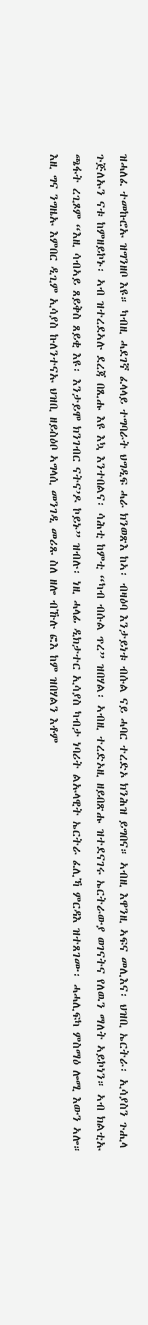ዝሓለፈ ተመኩሮኡ ዝግንዘቦ እዩ። ካብዚ ሓደገኛ ፈላላይ ተግባራት ህግዲፍ ሓራ ክንወጽእ ከኣ፡ ብዛዕባ እንታይነቱ ብሱል ናይ ሓባር ተረድኦ ክንሕዝ ይግበና። ኣብዚ እዋንዚ ኣፍና መሊእና፡ ህዝቢ ኤርትራ፡ ኢሳያስን ጉሒላ ጉጅለኡን ናቱ ከምዘይኮኑ፡ ኣብ ዝተረደኣሉ ደረጃ በጺሑ እዩ እኳ እንተበልና፡ ሳሕቲ ከምቲ “ካብ ብሱል ጥረ” ዝበሃል፡ ኣብዚ ተረድኦዚ ዘይበጽሑ ዝተደናገሩ ኤርትራውያ ወገናትና የለዉን ማለት ኣይኮነን። ኣብ ክልቲኡ ጫፋት ረጊጾም “እዚ ሳብኣይ ጸይቅስ ጸይቂ እዩ፡ እንታይሞ ክንገብር ናትና’ዶ ኮይኑ” ዝብሉ፡ ነዚ ሓላፊ ዲክታተር ኢሳያስ ካብታ ነባሪት ልኡላዊት ኤርትራ ፈሊኻ ምርዳእ ዝተጸገሙ፡ ሓሓሊፍካ ምስማዕ ሎሚ እውን ኣሎ። እዚ ግና ንግዜኡ እምበር ዲጊም ኢሳያስ ኩለንተናኡ ህዝቢ ዘይስዕቦ ኣግላሲ መንገዲ መሪጹ ስለ ዘሎ ብኹሉ ፎእ ከም ዝበሃልን እቶም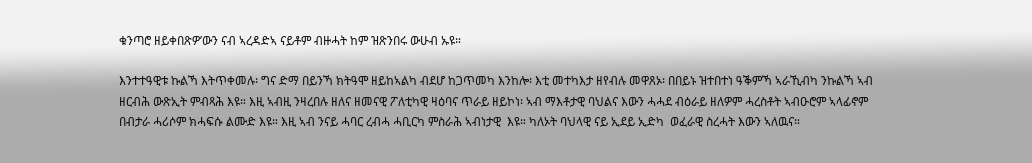ቁንጣሮ ዘይቀበጽዎ’ውን ናብ ኣረዳድኣ ናይቶም ብዙሓት ከም ዝጽንበሩ ውሁብ ኡዩ።

እንተተዓዊቱ ኩልኻ እትጥቀመሉ፡ ግና ድማ በይንኻ ክትዓሞ ዘይከኣልካ ብደሆ ከጋጥመካ እንከሎ፡ እቲ መተካእታ ዘየብሉ መዋጸኦ፡ በበይኑ ዝተበተነ ዓቕምኻ ኣራኺብካ ንኩልኻ ኣብ ዘርብሕ ውጽኢት ምብጻሕ እዩ። እዚ ኣብዚ ንዛረበሉ ዘለና ዘመናዊ ፖለቲካዊ ዛዕባና ጥራይ ዘይኮነ፡ ኣብ ማእቶታዊ ባህልና እውን ሓሓደ ብዕራይ ዘለዎም ሓረስቶት ኣብዑሮም ኣላፊኖም በብታራ ሓሪሶም ክሓፍሱ ልሙድ እዩ። እዚ ኣብ ንናይ ሓባር ረብሓ ሓቢርካ ምስራሕ ኣብነታዊ  እዩ። ካለኦት ባህላዊ ናይ ኢደይ ኢድካ  ወፈራዊ ስረሓት እውን ኣለዉና።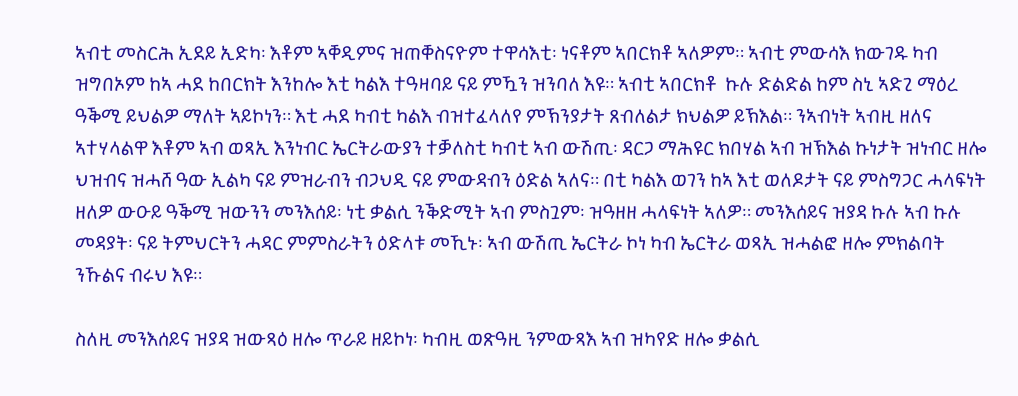ኣብቲ መስርሕ ኢደይ ኢድካ፡ እቶም ኣቐዲምና ዝጠቐስናዮም ተዋሳእቲ፡ ነናቶም ኣበርክቶ ኣለዎም። ኣብቲ ምውሳእ ክውገዱ ካብ ዝግበኦም ከኣ ሓደ ከበርክት እንከሎ እቲ ካልእ ተዓዛባይ ናይ ምዃን ዝንባለ እዩ። ኣብቲ ኣበርክቶ  ኩሉ ድልድል ከም ስኒ ኣድጊ ማዕረ ዓቕሚ ይህልዎ ማለት ኣይኮነን። እቲ ሓደ ካብቲ ካልእ ብዝተፈላለየ ምኽንያታት ጸብለልታ ክህልዎ ይኽእል። ንኣብነት ኣብዚ ዘለና ኣተሃላልዋ እቶም ኣብ ወጻኢ እንነብር ኤርትራውያን ተቓለስቲ ካብቲ ኣብ ውሽጢ፡ ዳርጋ ማሕዩር ክበሃል ኣብ ዝኽእል ኩነታት ዝነብር ዘሎ ህዝብና ዝሓሸ ዓው ኢልካ ናይ ምዝራብን ብጋህዲ ናይ ምውዳብን ዕድል ኣለና። በቲ ካልእ ወገን ከኣ እቲ ወለዶታት ናይ ምስግጋር ሓላፍነት ዘለዎ ውዑይ ዓቕሚ ዝውንን መንእሰይ፡ ነቲ ቃልሲ ንቕድሚት ኣብ ምስጓም፡ ዝዓዘዘ ሓላፍነት ኣለዎ። መንእሰይና ዝያዳ ኩሉ ኣብ ኩሉ መዳያት፡ ናይ ትምህርትን ሓዳር ምምስራትን ዕድላቱ መኺኑ፡ ኣብ ውሽጢ ኤርትራ ኮነ ካብ ኤርትራ ወጻኢ ዝሓልፎ ዘሎ ምክልባት ንኹልና ብሩህ እዩ።

ስለዚ መንእሰይና ዝያዳ ዝውጻዕ ዘሎ ጥራይ ዘይኮነ፡ ካብዚ ወጽዓዚ ንምውጻእ ኣብ ዝካየድ ዘሎ ቃልሲ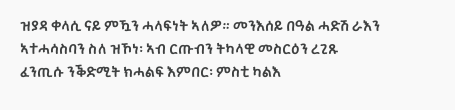ዝያዳ ቀላሲ ናይ ምዃን ሓላፍነት ኣለዎ። መንእሰይ በዓል ሓድሽ ራእን ኣተሓሳስባን ስለ ዝኾነ፡ ኣብ ርጡብን ትካላዊ መስርዕን ረጊጹ ፈንጢሱ ንቕድሚት ክሓልፍ እምበር፡ ምስቲ ካልእ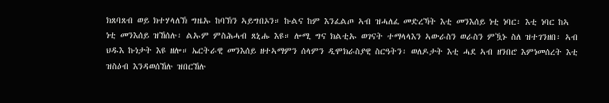ክጸባጸብ ወይ ክተሃላለኽ ግዜኡ ከባኽን ኣይግበኦን። ኩልና ከም እንፈልጦ ኣብ ዝሓለፈ መድረኻት እቲ መንእሰይ ነቲ ነባር፡ እቲ ነባር ከኣ ነቲ መንእሰይ ዝኸሰሉ፡ ልኡም ምስሕሓብ ጸኒሑ እዩ። ሎሚ ግና ክልቲኡ ወገናት ተማላላእን ኣውራስን ወራስን ምዃኑ ስለ ዝተገንዘበ፡ ኣብ ህዱእ ኩነታት እዩ ዘሎ። ኤርትራዊ መንእሰይ ዘተኣማምን ሰላምን ዲሞክራስያዊ ስርዓትን፡ ወለዶታት እቲ ሓደ ኣብ ዘንበሮ እምነመሰረት እቲ ዝስዕብ እንዳወሰኸሉ ዝበርኸሉ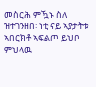መስርሕ ምዃኑ ስለ ዝተገንዘበ፡ ነቲ ናይ ኣያታትቱ ኣበርክቶ ኣፍልጦ ይህቦ ምህላዉ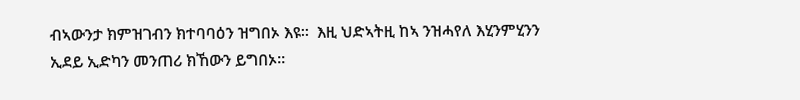ብኣውንታ ክምዝገብን ክተባባዕን ዝግበኦ እዩ።  እዚ ህድኣትዚ ከኣ ንዝሓየለ እሂንምሂንን ኢደይ ኢድካን መንጠሪ ክኸውን ይግበኦ።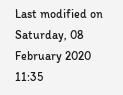Last modified on Saturday, 08 February 2020 11:35